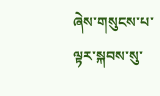ཞེས་གསུངས་པ་ལྟར་སྐབས་སུ་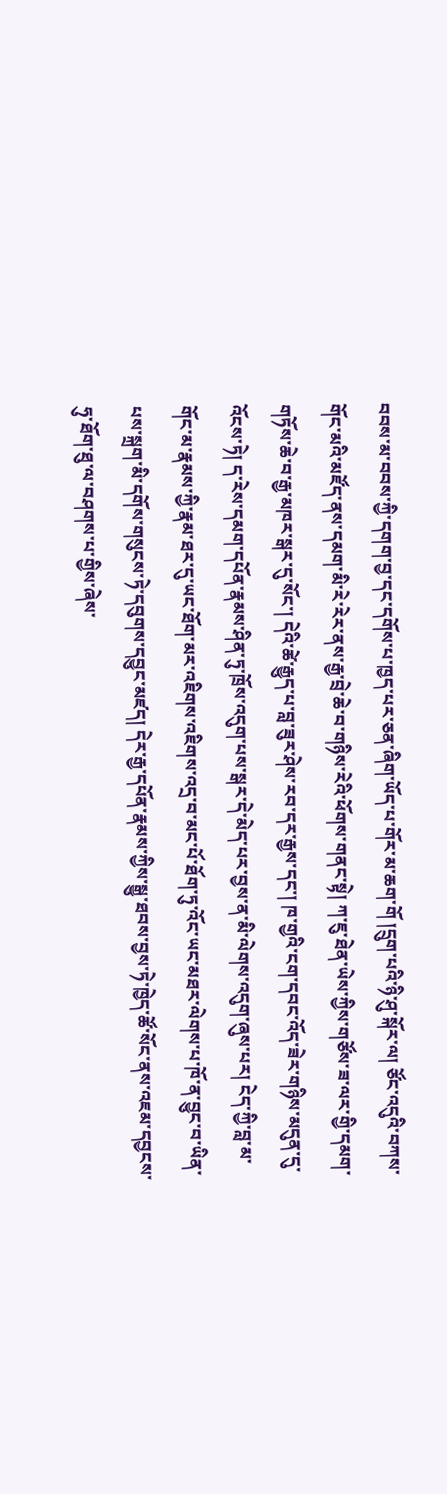བབས་མ་བབས་ཀྱི་དགག་བྱ་དང་དགོས་པ་ཁྱད་པར་ཅན་ཞིག་ཡོད་པ་གོར་མ་ཆག་གོ །དྲུག་པའི་ཉི་ཤུ་སྐོར་ལ། ཙོང་འདུའི་བཀས་གོང་མའི་མཛོད་ནས་དམག་མི་རེ་རེར་ནས་རྒྱ་བྲེ་ཆེ་བ་གཉིས་རེའི་ཕོགས་གནང་སྟེ། ཀ་ཇུ་ཐེན་ཡེས་ཀྱིས་གཙོས་ཟ་ལར་གྱི་དམག་གཏོས་ཆེ་བ་རྒྱ་མཁར་སྒར་དུ་སོང་། དེའི་ཚེ་རྒྱུད་པ་བླ་ཟུར་ཤེས་རབ་དར་རྒྱས་དང་། ཁ་གྱའི་ངག་དབང་འོད་ཟེར་གཉིས་མདུན་དུ་འོངས་ཏེ། ད་རེས་དམག་དཔོན་རྣམས་ཤིན་ཏུ་ཁྲོས་འདུག་པས་སྒར་དེ་མེད་པར་བྱས་ན་མི་ལེགས་འདུག་ཞུས་པར། ངེད་ཀྱི་བླ་མ་གོང་མ་རྣམས་ཀྱི་རྣམ་ཐར་དུ་ཡང་ཐོག་མར་འཇིགས་འཇིགས་འདྲ་བ་མང་པོ་ཐོག་ཏུ་འོང་ཡང་མཐར་ལེགས་པ་ཁོ་ན་བྱུང་བ་ཡིན་པས་སྐྲག་མི་དགོས་གསུངས་ཏེ་དབུགས་དབྱུང་མཛད། དེར་རྒྱ་དཔོན་རྣམས་ཀྱིས་སྒྱུ་ཐབས་བྱས་ཏེ་ཁྱེད་ཚོ་སོང་ནས་འཇམ་དབྱངས་ཧུ་ཐོག་ཐུ་ལ་བཤགས་པ་གྱིས་ཞེས་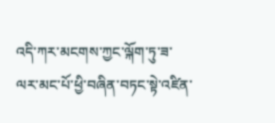འདི་ཀར་མངགས་ཀྱང་ལྐོག་ཏུ་ཟ་ལར་མང་པོ་ཕྱི་བཞིན་བཏང་སྟེ་འཛིན་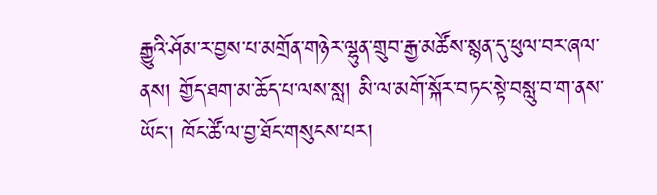རྒྱུའི་ཤོམ་ར་བྱས་པ་མགྲོན་གཉེར་ལྷུན་གྲུབ་རྒྱ་མཚོས་སྙན་དུ་ཕུལ་བར་ཞལ་ནས། གྱོད་ཐག་མ་ཆོད་པ་ལས་སླ། མི་ལ་མགོ་སྐོར་བཏང་སྟེ་བསླུ་བ་ག་ནས་ཡོང་། ཁོང་ཚོ་ལ་བྱ་ཐོང་གསུངས་པར།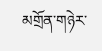མགྲོན་གཉེར་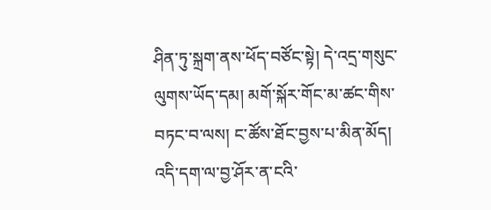ཤིན་ཏུ་སྐྲག་ནས་ཕོད་བཙོང་སྟེ། དེ་འདྲ་གསུང་ལུགས་ཡོད་དམ། མགོ་སྐོར་གོང་མ་ཚང་གིས་བཏང་བ་ལས། ང་ཚོས་ཐོང་བྱས་པ་མིན་མོད། འདི་དག་ལ་བྱ་ཤོར་ན་ངའི་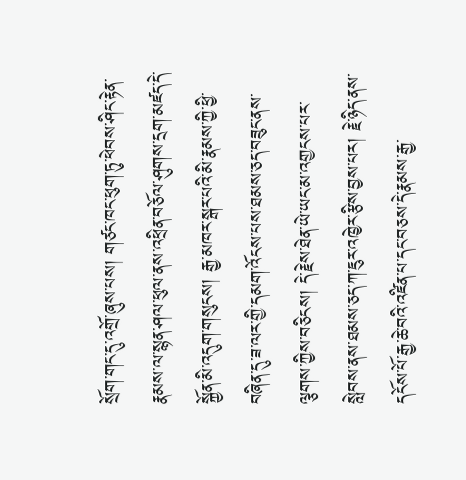སྲོག་གང་དུ་འགྲོ་ཞུས་པས། གཙང་ཁང་ཕུག་ཏུ་ཕེབས་ཤིང་རྟེན་རྣམས་ལ་སྙན་ཤལ་ཕུལ་ནས་འཕྲིན་བཅོལ་ཤུགས་དྲག་མཛད་དེ་སྐྱོན་མི་འདུག་གསུངས། རྒྱ་མཁར་སྒར་པའི་མི་རྣམས་ཀྱི་ཕྱི་བཞིན་དུ་ཟ་ལར་གྱི་དམག་འོངས་པས་ཐམས་ཅད་བཟུང་ནས་ལྕགས་ཀྱིས་བཅིངས། དེ་རྗེས་ཐེན་ཡེ་ཡང་མ་འགྱངས་པར་སླེབས་ནས་ཐམས་ཅད་ཀ་ཇུར་འཁྱེར་རྩིས་བྱས་པར། རྗེ་ཉིད་ནས་དངོས་པོ་རྒྱ་ཆེ་བའི་འཛིན་པ་དང་བཅས་དེ་རྣམས་རྒྱ་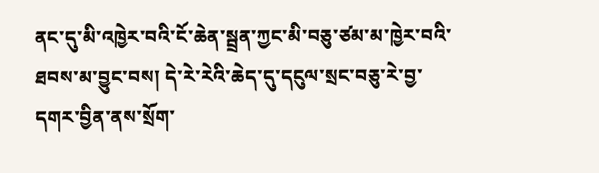ནང་དུ་མི་འཁྱེར་བའི་ངོ་ཆེན་སྦྲན་ཀྱང་མི་བཅུ་ཙམ་མ་ཁྱེར་བའི་ཐབས་མ་བྱུང་བས། དེ་རེ་རེའི་ཆེད་དུ་དངུལ་སྲང་བཅུ་རེ་བྱ་དགར་བྱིན་ནས་སྲོག་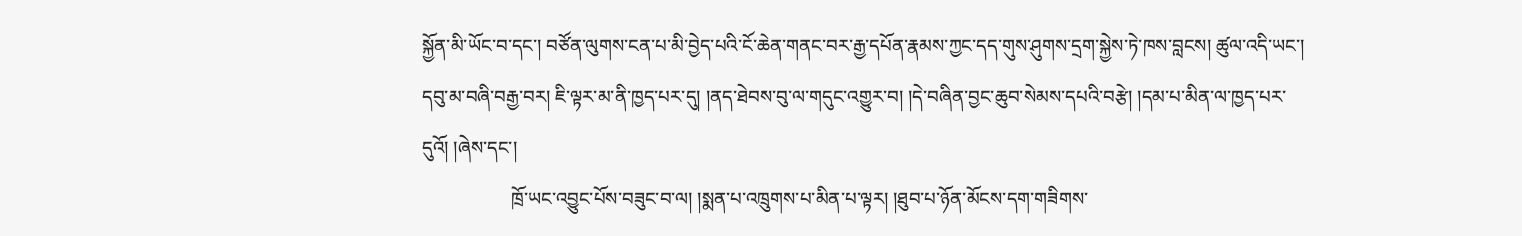སྐྱོན་མི་ཡོང་བ་དང་། བཙོན་ལུགས་ངན་པ་མི་བྱེད་པའི་ངོ་ཆེན་གནང་བར་རྒྱ་དཔོན་རྣམས་ཀྱང་དད་གུས་ཤུགས་དྲག་སྐྱེས་ཏེ་ཁས་བླངས། ཚུལ་འདི་ཡང་། དབུ་མ་བཞི་བརྒྱ་བར། ཇི་ལྟར་མ་ནི་ཁྱད་པར་དུ། །ནད་ཐེབས་བུ་ལ་གདུང་འགྱུར་བ། །དེ་བཞིན་བྱང་ཆུབ་སེམས་དཔའི་བརྩེ། །དམ་པ་མིན་ལ་ཁྱད་པར་དུའོ། །ཞེས་དང་།
                   ཁྲོ་ཡང་འབྱུང་པོས་བཟུང་བ་ལ། །སྨན་པ་འཁྲུགས་པ་མིན་པ་ལྟར། །ཐུབ་པ་ཉོན་མོངས་དག་གཟིགས་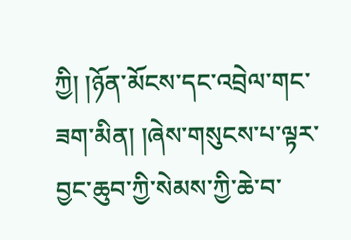ཀྱི། །ཉོན་མོངས་དང་འབྲེལ་གང་ཟག་མིན། །ཞེས་གསུངས་པ་ལྟར་བྱང་ཆུབ་ཀྱི་སེམས་ཀྱི་ཆེ་བ་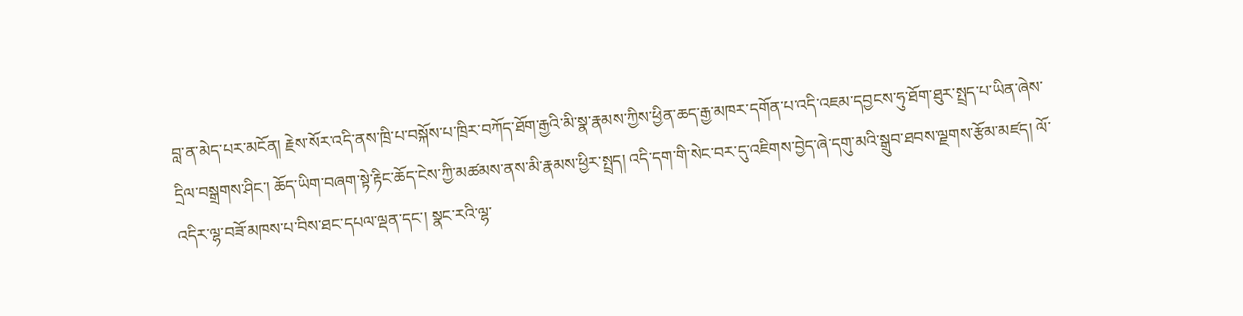བླ་ན་མེད་པར་མངོན། རྗེས་སོར་འདི་ནས་ཁྲི་པ་བསྐོས་པ་ཁྲིར་བཀོད་ཐོག་རྒྱའི་མི་སྣ་རྣམས་ཀྱིས་ཕྱིན་ཆད་རྒྱ་མཁར་དགོན་པ་འདི་འཇམ་དབྱངས་ཧུ་ཐོག་ཐུར་སྤྲད་པ་ཡིན་ཞེས་དྲིལ་བསྒྲགས་ཤིང་། ཆོད་ཡིག་བཞག་སྟེ་རྟིང་ཆོད་ངེས་ཀྱི་མཚམས་ནས་མི་རྣམས་ཕྱིར་སྤྲད། འདི་དག་གི་སེང་བར་དུ་འཇིགས་བྱེད་ཞེ་དགུ་མའི་སྒྲུབ་ཐབས་ལྗགས་རྩོམ་མཛད། ལོ་འདིར་ལྷ་བཟོ་མཁས་པ་བིས་ཐང་དཔལ་ལྡན་དང་། སྣང་རའི་ལྷ་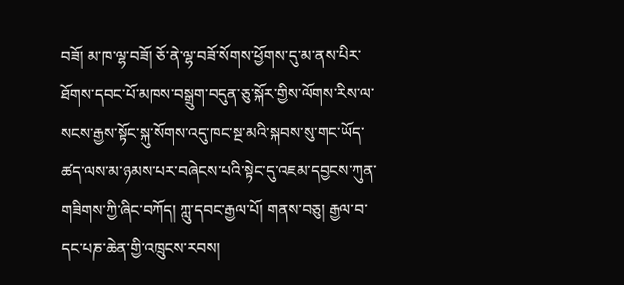བཟོ། མ་ཁ་ལྷ་བཟོ། ཅོ་ནེ་ལྷ་བཟོ་སོགས་ཕྱོགས་དུ་མ་ནས་པིར་ཐོགས་དབང་པོ་མཁས་བསྒྲུག་བདུན་ཅུ་སྐོར་གྱིས་ལོགས་རིས་ལ་སངས་རྒྱས་སྟོང་སྐུ་སོགས་འདུ་ཁང་སྔ་མའི་སྐབས་སུ་གང་ཡོད་ཚད་ལས་མ་ཉམས་པར་བཞེངས་པའི་སྟེང་དུ་འཇམ་དབྱངས་ཀུན་གཟིགས་ཀྱི་ཞིང་བཀོད། ཀླུ་དབང་རྒྱལ་པོ། གནས་བཅུ། རྒྱལ་བ་དང་པཎ་ཆེན་གྱི་འཁྲུངས་རབས།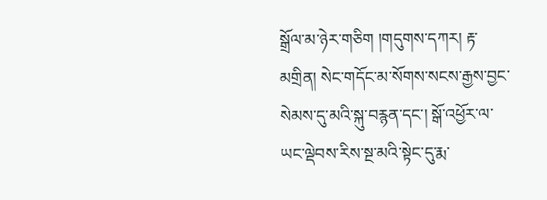སྒྲོལ་མ་ཉེར་གཅིག །གདུགས་དཀར། རྟ་མགྲིན། སེང་གདོང་མ་སོགས་སངས་རྒྱས་བྱང་སེམས་དུ་མའི་སྐུ་བརྙན་དང་། སྒོ་འཕྱོར་ལ་ཡང་ལྡེབས་རིས་སྔ་མའི་སྟེང་དུ་རྨ་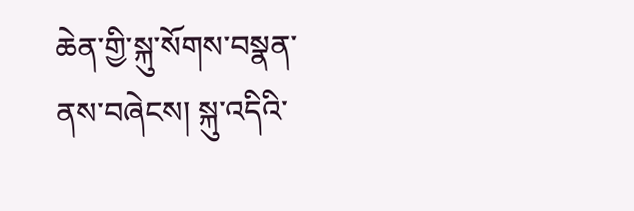ཆེན་གྱི་སྐུ་སོགས་བསྣན་ནས་བཞེངས། སྐུ་འདིའི་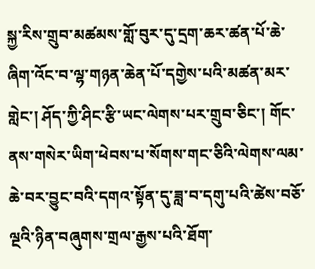སྐྱ་རིས་གྲུབ་མཚམས་གློ་བུར་དུ་དྲག་ཆར་ཚན་པོ་ཆེ་ཞིག་འོང་བ་ལྷ་གཉན་ཆེན་པོ་དགྱེས་པའི་མཚན་མར་གླེང་། ཤོད་ཀྱི་ཤིང་རྩི་ཡང་ལེགས་པར་གྲུབ་ཅིང་། གོང་ནས་གསེར་ཡིག་ཕེབས་པ་སོགས་གང་ཅིའི་ལེགས་ལམ་ཆེ་བར་བྱུང་བའི་དགའ་སྟོན་དུ་ཟླ་བ་དགུ་པའི་ཚེས་བཅོ་ལྔའི་ཉིན་བཞུགས་གྲལ་རྒྱས་པའི་ཐོག་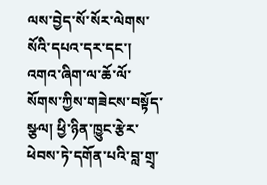ལས་བྱེད་སོ་སོར་ལེགས་སོའི་དཔའ་དར་དང་། འགའ་ཞིག་ལ་ཆོ་ལོ་སོགས་ཀྱིས་གཟེངས་བསྟོད་སྩལ། ཕྱི་ཉིན་ཁྱུང་རྩེར་ཕེབས་ཏེ་དགོན་པའི་བླ་གྲྭ་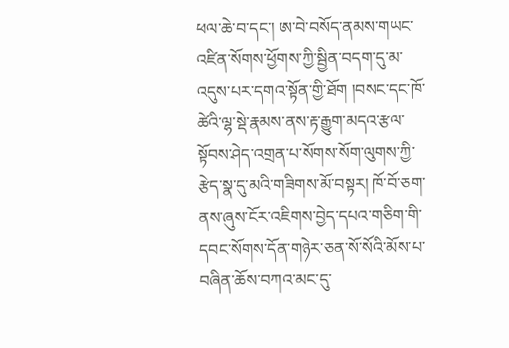ཕལ་ཆེ་བ་དང་། ཨ་བེ་བསོད་ནམས་གཡང་འཛིན་སོགས་ཕྱོགས་ཀྱི་སྦྱིན་བདག་དུ་མ་འདུས་པར་དགའ་སྟོན་གྱི་ཐོག །བསང་དང་ཁོ་ཚེའི་ལྷ་སྡེ་རྣམས་ནས་རྟ་རྒྱུག་མདའ་རྩལ་སྟོབས་ཤེད་འགྲན་པ་སོགས་སོག་ལུགས་ཀྱི་རྩེད་སྣ་དུ་མའི་གཟིགས་མོ་བསྟར། ཁོ་བོ་ཅག་ནས་ཞུས་ངོར་འཇིགས་བྱེད་དཔའ་གཅིག་གི་དབང་སོགས་དོན་གཉེར་ཅན་སོ་སོའི་མོས་པ་བཞིན་ཆོས་བཀའ་མང་དུ་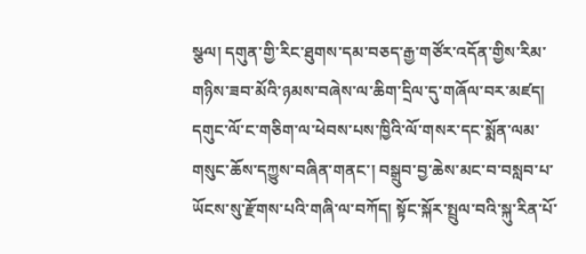སྩལ། དགུན་གྱི་རིང་ཐུགས་དམ་བཅད་རྒྱ་གཙོར་འདོན་གྱིས་རིམ་གཉིས་ཟབ་མོའི་ཉམས་བཞེས་ལ་ཆིག་དྲིལ་དུ་གཞོལ་བར་མཛད། དགུང་ལོ་ང་གཅིག་ལ་ཕེབས་པས་ཁྱིའི་ལོ་གསར་དང་སྨོན་ལམ་གསུང་ཆོས་དཀྱུས་བཞིན་གནང་། བསྒྲུབ་བྱ་ཆེས་མང་བ་བསླབ་པ་ཡོངས་སུ་རྫོགས་པའི་གཞི་ལ་བཀོད། སྟོང་སྐོར་སྤྲུལ་བའི་སྐུ་རིན་པོ་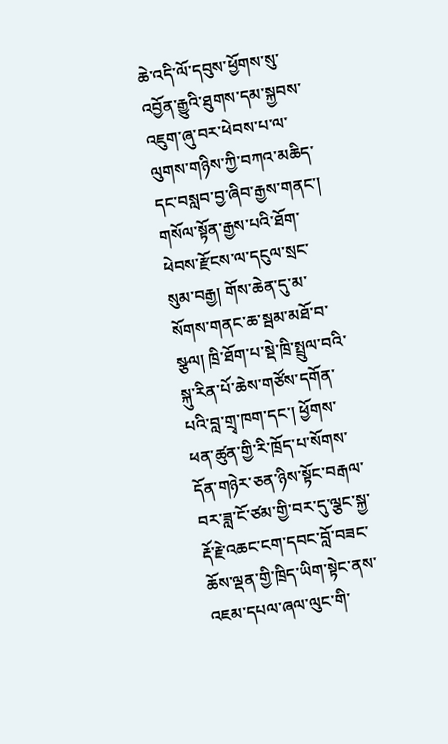ཆེ་འདི་ལོ་དབུས་ཕྱོགས་སུ་འབྱོན་རྒྱུའི་ཐུགས་དམ་སྐྱབས་འཇུག་ཞུ་བར་ཕེབས་པ་ལ་ལུགས་གཉིས་ཀྱི་བཀའ་མཆིད་དང་བསླབ་བྱ་ཞིབ་རྒྱས་གནང་། གསོལ་སྟོན་རྒྱས་པའི་ཐོག་ཕེབས་རྫོངས་ལ་དངུལ་སྲང་སུམ་བརྒྱ། གོས་ཆེན་དུ་མ་སོགས་གནང་ཆ་སྦམ་མཐོ་བ་སྩལ། ཁྲི་ཐོག་པ་སྡེ་ཁྲི་སྤྲུལ་བའི་སྐུ་རིན་པོ་ཆེས་གཙོས་དགོན་པའི་བླ་གྲྭ་ཁག་དང་། ཕྱོགས་ཕན་ཚུན་གྱི་རི་ཁྲོད་པ་སོགས་དོན་གཉེར་ཅན་ཉིས་སྟོང་བརྒལ་བར་ཟླ་ངོ་ཙམ་གྱི་བར་དུ་ལྕང་སྐྱ་རྡོ་རྗེ་འཆང་ངག་དབང་བློ་བཟང་ཆོས་ལྡན་གྱི་ཁྲིད་ཡིག་སྟེང་ནས་འཇམ་དཔལ་ཞལ་ལུང་གི་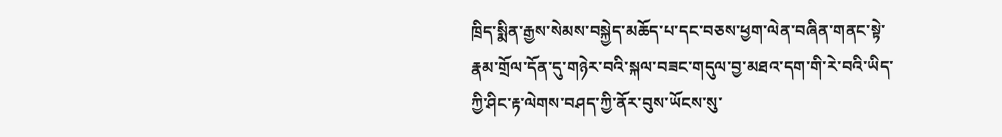ཁྲིད་སྨིན་རྒྱས་སེམས་བསྐྱེད་མཆོད་པ་དང་བཅས་ཕྱག་ལེན་བཞིན་གནང་སྟེ་རྣམ་གྲོལ་དོན་དུ་གཉེར་བའི་སྐལ་བཟང་གདུལ་བྱ་མཐའ་དག་གི་རེ་བའི་ཡིད་ཀྱི་ཤིང་རྟ་ལེགས་བཤད་ཀྱི་ནོར་བུས་ཡོངས་སུ་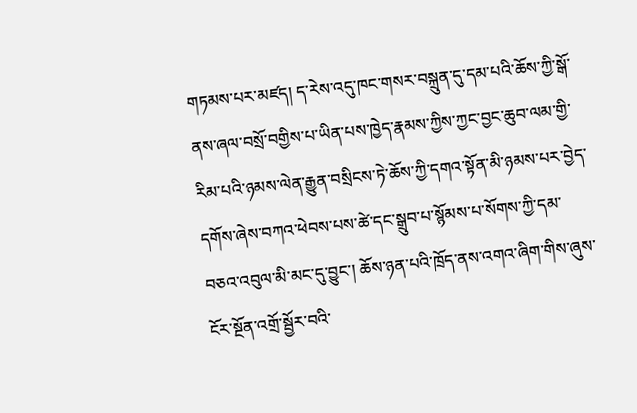གཏམས་པར་མཛད། ད་རེས་འདུ་ཁང་གསར་བསྐྲུན་དུ་དམ་པའི་ཆོས་ཀྱི་སྒོ་ནས་ཞལ་བསྲོ་བགྱིས་པ་ཡིན་པས་ཁྱེད་རྣམས་ཀྱིས་ཀྱང་བྱང་ཆུབ་ལམ་གྱི་རིམ་པའི་ཉམས་ལེན་རྒྱུན་བསྲིངས་ཏེ་ཆོས་ཀྱི་དགའ་སྟོན་མི་ཉམས་པར་བྱེད་དགོས་ཞེས་བཀའ་ཕེབས་པས་ཚེ་དང་སྒྲུབ་པ་སྙོམས་པ་སོགས་ཀྱི་དམ་བཅའ་འབུལ་མི་མང་དུ་བྱུང་། ཆོས་ཉན་པའི་ཁྲོད་ནས་འགའ་ཞིག་གིས་ཞུས་ངོར་སྔོན་འགྲོ་སྦྱོར་བའི་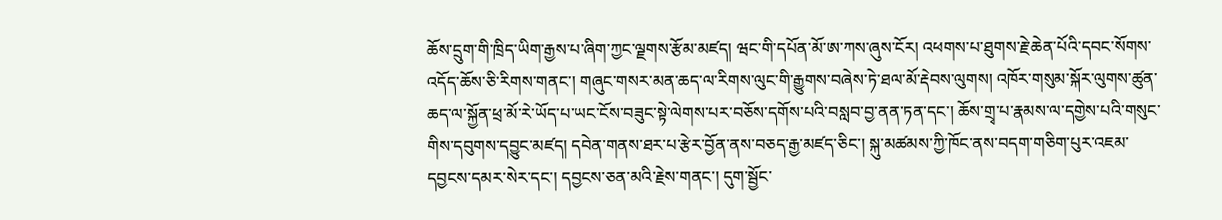ཆོས་དྲུག་གི་ཁྲིད་ཡིག་རྒྱས་པ་ཞིག་ཀྱང་ལྗགས་རྩོམ་མཛད། ཝང་གི་དཔོན་མོ་ཨ་ཀས་ཞུས་ངོར། འཕགས་པ་ཐུགས་རྗེ་ཆེན་པོའི་དབང་སོགས་འདོད་ཆོས་ཅི་རིགས་གནང་། གཞུང་གསར་མན་ཆད་ལ་རིགས་ལུང་གི་རྒྱུགས་བཞེས་ཏེ་ཐལ་མོ་རྡེབས་ལུགས། འཁོར་གསུམ་སྐོར་ལུགས་ཚུན་ཆད་ལ་སྐྱོན་ཕྲ་མོ་རེ་ཡོད་པ་ཡང་ངོས་བཟུང་སྟེ་ལེགས་པར་བཅོས་དགོས་པའི་བསླབ་བྱ་ནན་ཏན་དང་། ཆོས་གྲྭ་པ་རྣམས་ལ་དགྱེས་པའི་གསུང་གིས་དབུགས་དབྱུང་མཛད། དབེན་གནས་ཐར་པ་རྩེར་བྱོན་ནས་བཅད་རྒྱ་མཛད་ཅིང་། སྐུ་མཚམས་ཀྱི་ཁོང་ནས་བདག་གཅིག་པུར་འཇམ་དབྱངས་དམར་སེར་དང་། དབྱངས་ཅན་མའི་རྗེས་གནང་། དུག་སྦྱོང་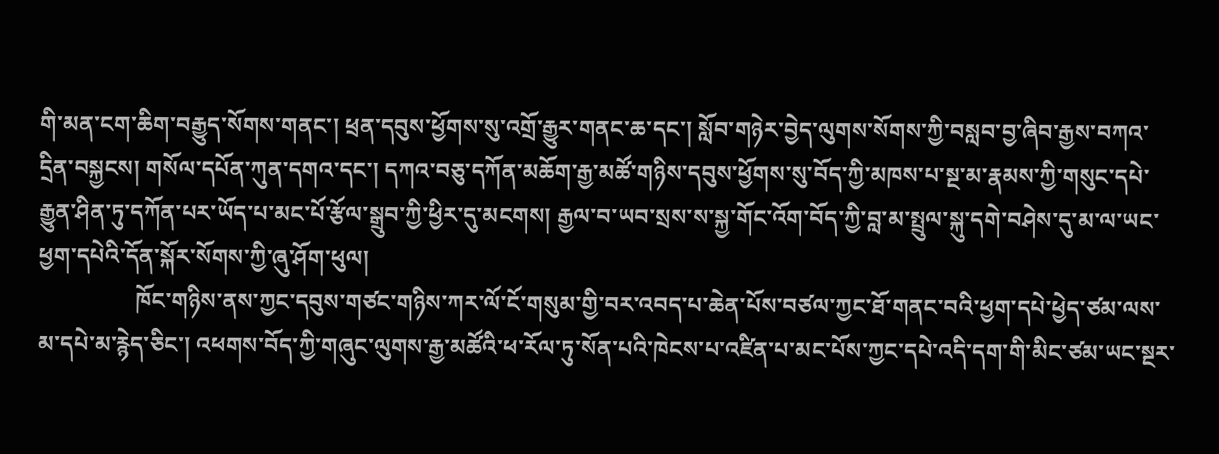གི་མན་ངག་ཆིག་བརྒྱུད་སོགས་གནང་། ཕྲན་དབུས་ཕྱོགས་སུ་འགྲོ་རྒྱུར་གནང་ཆ་དང་། སློབ་གཉེར་བྱེད་ལུགས་སོགས་ཀྱི་བསླབ་བྱ་ཞིབ་རྒྱས་བཀའ་དྲིན་བསྐྱངས། གསོལ་དཔོན་ཀུན་དགའ་དང་། དཀའ་བཅུ་དཀོན་མཆོག་རྒྱ་མཚོ་གཉིས་དབུས་ཕྱོགས་སུ་བོད་ཀྱི་མཁས་པ་སྔ་མ་རྣམས་ཀྱི་གསུང་དཔེ་རྒྱུན་ཤིན་ཏུ་དཀོན་པར་ཡོད་པ་མང་པོ་རྩོལ་སྒྲུབ་ཀྱི་ཕྱིར་དུ་མངགས། རྒྱལ་བ་ཡབ་སྲས་ས་སྐྱ་གོང་འོག་བོད་ཀྱི་བླ་མ་སྤྲུལ་སྐུ་དགེ་བཤེས་དུ་མ་ལ་ཡང་ཕྱག་དཔེའི་དོན་སྐོར་སོགས་ཀྱི་ཞུ་ཤོག་ཕུལ།
                 ཁོང་གཉིས་ནས་ཀྱང་དབུས་གཙང་གཉིས་ཀར་ལོ་ངོ་གསུམ་གྱི་བར་འབད་པ་ཆེན་པོས་བཙལ་ཀྱང་ཐོ་གནང་བའི་ཕྱག་དཔེ་ཕྱེད་ཙམ་ལས་མ་དཔེ་མ་རྙེད་ཅིང་། འཕགས་བོད་ཀྱི་གཞུང་ལུགས་རྒྱ་མཚོའི་ཕ་རོལ་ཏུ་སོན་པའི་ཁེངས་པ་འཛིན་པ་མང་པོས་ཀྱང་དཔེ་འདི་དག་གི་མིང་ཙམ་ཡང་སྔར་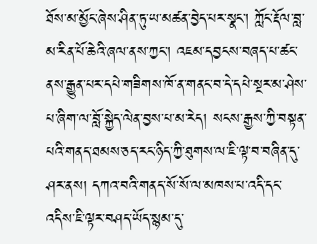ཐོས་མ་མྱོང་ཞེས་ཤིན་ཏུ་ཡ་མཚན་བྱེད་པར་སྣང་། ཀློང་རྡོལ་བླ་མ་རིན་པོ་ཆེའི་ཞལ་ནས་ཀྱང་། འཇམ་དབྱངས་བཞད་པ་ཚང་ནས་རྒྱུན་པར་དཔེ་གཟིགས་ཁོ་ན་གནང་བ་དེ་དཔེ་སྔར་མ་ཤེས་པ་ཞིག་ལ་བློ་སྐྱེད་ལེན་བྱས་པ་མ་རེད། སངས་རྒྱས་ཀྱི་བསྟན་པའི་གནད་ཐམས་ཅད་རང་ཉིད་ཀྱི་ཐུགས་ལ་ཇི་ལྟ་བ་བཞིན་དུ་ཤར་ནས། དཀའ་བའི་གནད་སོ་སོ་ལ་མཁས་པ་འདི་དང་འདིས་ཇི་ལྟར་བཤད་ཡོད་སྙམ་དུ་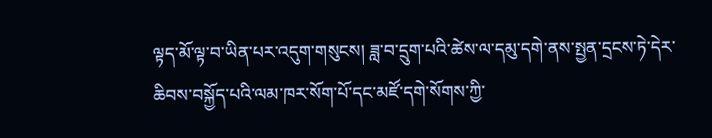ལྟད་མོ་ལྟ་བ་ཡིན་པར་འདུག་གསུངས། ཟླ་བ་དྲུག་པའི་ཚེས་ལ་དམུ་དགེ་ནས་སྤྱན་དྲངས་ཏེ་དེར་ཆིབས་བསྐྱོད་པའི་ལམ་ཁར་སོག་པོ་དང་མཛོ་དགེ་སོགས་ཀྱི་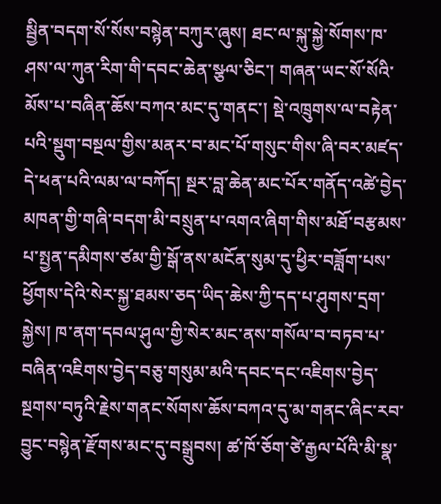སྦྱིན་བདག་སོ་སོས་བསྙེན་བཀུར་ཞུས། ཐང་ལ་སྐུ་སྐྱེ་སོགས་ཁ་ཤས་ལ་ཀུན་རིག་གི་དབང་ཆེན་སྩལ་ཅིང་། གཞན་ཡང་སོ་སོའི་མོས་པ་བཞིན་ཆོས་བཀའ་མང་དུ་གནང་། སྡེ་འཁྲུགས་ལ་བརྟེན་པའི་སྡུག་བསྔལ་གྱིས་མནར་བ་མང་པོ་གསུང་གིས་ཞི་བར་མཛད་དེ་ཕན་པའི་ལམ་ལ་བཀོད། སྔར་བླ་ཆེན་མང་པོར་གནོད་འཚེ་བྱེད་མཁན་གྱི་གཞི་བདག་མི་བསྲུན་པ་འགའ་ཞིག་གིས་མཐོ་བརྩམས་པ་སྤྱན་དམིགས་ཙམ་གྱི་སྒོ་ནས་མངོན་སུམ་དུ་ཕྱིར་བཟློག་པས་ཕྱོགས་དེའི་སེར་སྐྱ་ཐམས་ཅད་ཡིད་ཆེས་ཀྱི་དད་པ་ཤུགས་དྲག་སྐྱེས། ཁ་ནག་དབལ་ཤུལ་གྱི་སེར་མང་ནས་གསོལ་བ་བཏབ་པ་བཞིན་འཇིགས་བྱེད་བཅུ་གསུམ་མའི་དབང་དང་འཇིགས་བྱེད་སྔགས་བཏུའི་རྗེས་གནང་སོགས་ཆོས་བཀའ་དུ་མ་གནང་ཞིང་རབ་བྱུང་བསྙེན་རྫོགས་མང་དུ་བསྒྲུབས། ཚ་ཁོ་ཅོག་ཙེ་རྒྱལ་པོའི་མི་སྣ་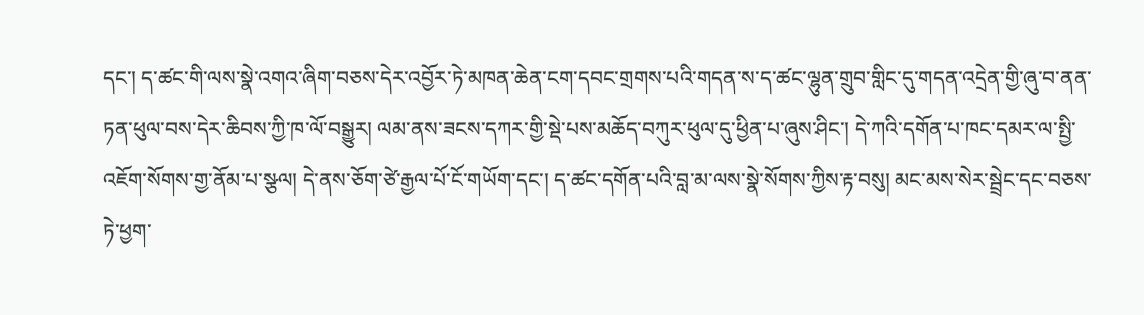དང་། ད་ཚང་གི་ལས་སྣེ་འགའ་ཞིག་བཅས་དེར་འབྱོར་ཏེ་མཁན་ཆེན་ངག་དབང་གྲགས་པའི་གདན་ས་ད་ཚང་ལྷུན་གྲུབ་གླིང་དུ་གདན་འདྲེན་གྱི་ཞུ་བ་ནན་ཏན་ཕུལ་བས་དེར་ཆིབས་ཀྱི་ཁ་ལོ་བསྒྱུར། ལམ་ནས་ཟངས་དཀར་གྱི་སྡེ་པས་མཆོད་བཀུར་ཕུལ་དུ་ཕྱིན་པ་ཞུས་ཤིང་། དེ་ཀའི་དགོན་པ་ཁང་དམར་ལ་སྤྱི་འཇོག་སོགས་གྱ་ནོམ་པ་སྩལ། དེ་ནས་ཅོག་ཙེ་རྒྱལ་པོ་ངོ་གཡོག་དང་། ད་ཚང་དགོན་པའི་བླ་མ་ལས་སྣེ་སོགས་ཀྱིས་རྟ་བསུ། མང་མས་སེར་སྦྲེང་དང་བཅས་ཏེ་ཕྱག་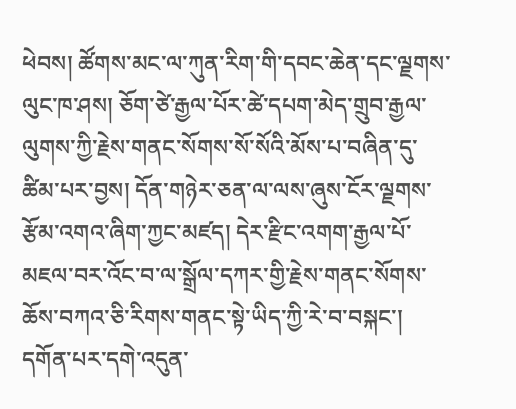ཕེབས། ཚོགས་མང་ལ་ཀུན་རིག་གི་དབང་ཆེན་དང་ལྗགས་ལུང་ཁ་ཤས། ཅོག་ཙེ་རྒྱལ་པོར་ཚེ་དཔག་མེད་གྲུབ་རྒྱལ་ལུགས་ཀྱི་རྗེས་གནང་སོགས་སོ་སོའི་མོས་པ་བཞིན་དུ་ཚིམ་པར་བྱས། དོན་གཉེར་ཅན་ལ་ལས་ཞུས་ངོར་ལྗགས་རྩོམ་འགའ་ཞིག་ཀྱང་མཛད། དེར་རྫིང་འགག་རྒྱལ་པོ་མཇལ་བར་འོང་བ་ལ་སྒྲོལ་དཀར་གྱི་རྗེས་གནང་སོགས་ཆོས་བཀའ་ཅི་རིགས་གནང་སྟེ་ཡིད་ཀྱི་རེ་བ་བསྐང་། དགོན་པར་དགེ་འདུན་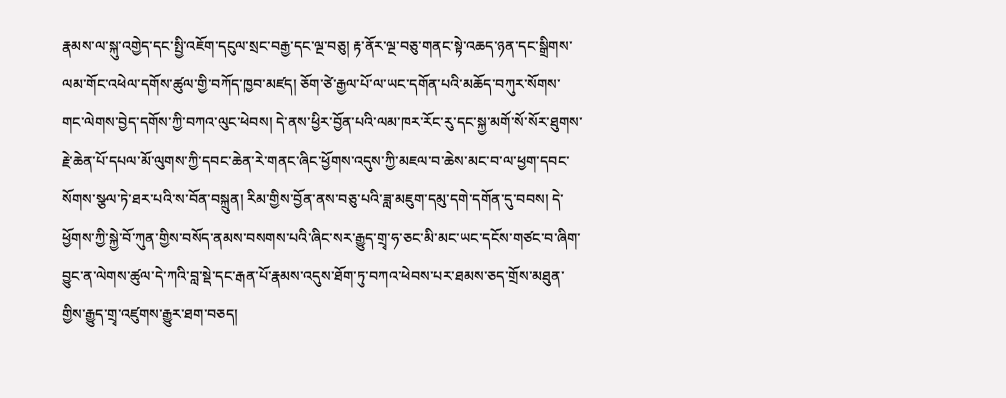རྣམས་ལ་སྐུ་འགྱེད་དང་སྤྱི་འཇོག་དངུལ་སྲང་བརྒྱ་དང་ལྔ་བཅུ། རྟ་ནོར་ལྔ་བཅུ་གནང་སྟེ་འཆད་ཉན་དང་སྒྲིགས་ལམ་གོང་འཕེལ་དགོས་ཚུལ་གྱི་བཀོད་ཁྱབ་མཛད། ཅོག་ཙེ་རྒྱལ་པོ་ལ་ཡང་དགོན་པའི་མཆོད་བཀུར་སོགས་གང་ལེགས་བྱེད་དགོས་ཀྱི་བཀའ་ལུང་ཕེབས། དེ་ནས་ཕྱིར་བྱོན་པའི་ལམ་ཁར་རོང་རུ་དང་སྐྱ་མགོ་སོ་སོར་ཐུགས་རྗེ་ཆེན་པོ་དཔལ་མོ་ལུགས་ཀྱི་དབང་ཆེན་རེ་གནང་ཞིང་ཕྱོགས་འདུས་ཀྱི་མཇལ་བ་ཆེས་མང་བ་ལ་ཕྱག་དབང་སོགས་སྩལ་ཏེ་ཐར་པའི་ས་བོན་བསྐྲུན། རིམ་གྱིས་བྱོན་ནས་བཅུ་པའི་ཟླ་མཇུག་དམུ་དགེ་དགོན་དུ་བབས། དེ་ཕྱོགས་ཀྱི་སྐྱེ་བོ་ཀུན་གྱིས་བསོད་ནམས་བསགས་པའི་ཞིང་སར་རྒྱུད་གྲྭ་ཧ་ཅང་མི་མང་ཡང་དངོས་གཙང་བ་ཞིག་བྱུང་ན་ལེགས་ཚུལ་དེ་ཀའི་བླ་སྡེ་དང་རྒན་པོ་རྣམས་འདུས་ཐོག་ཏུ་བཀའ་ཕེབས་པར་ཐམས་ཅད་གྲོས་མཐུན་གྱིས་རྒྱུད་གྲྭ་འཛུགས་རྒྱུར་ཐག་བཅད།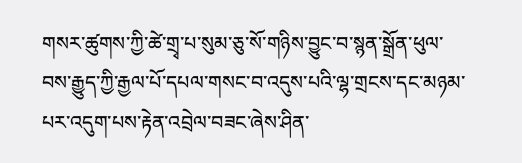གསར་ཚུགས་ཀྱི་ཚེ་གྲྭ་པ་སུམ་ཅུ་སོ་གཉིས་བྱུང་བ་སྙན་སྒྲོན་ཕུལ་བས་རྒྱུད་ཀྱི་རྒྱལ་པོ་དཔལ་གསང་བ་འདུས་པའི་ལྷ་གྲངས་དང་མཉམ་པར་འདུག་པས་རྟེན་འབྲེལ་བཟང་ཞེས་ཤིན་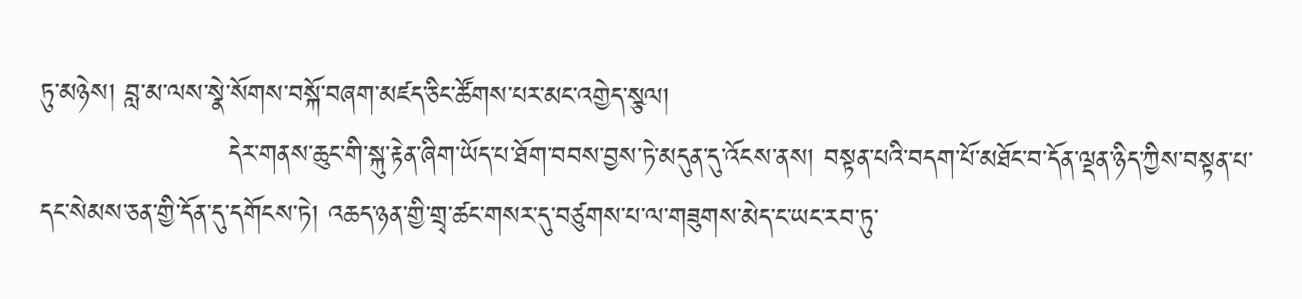ཏུ་མཉེས། བླ་མ་ལས་སྣེ་སོགས་བསྐོ་བཞག་མཛད་ཅིང་ཚོགས་པར་མང་འགྱེད་སྩལ།
                    དེར་གནས་ཆུང་གི་སྐུ་རྟེན་ཞིག་ཡོད་པ་ཐོག་བབས་བྱས་ཏེ་མདུན་དུ་འོངས་ནས། བསྟན་པའི་བདག་པོ་མཐོང་བ་དོན་ལྡན་ཉིད་ཀྱིས་བསྟན་པ་དང་སེམས་ཅན་གྱི་དོན་དུ་དགོངས་ཏེ། འཆད་ཉན་གྱི་གྲྭ་ཚང་གསར་དུ་བཙུགས་པ་ལ་གཟུགས་མེད་ང་ཡང་རབ་ཏུ་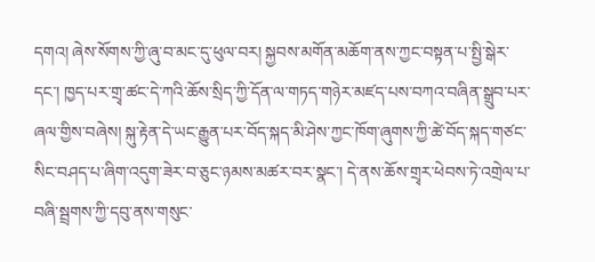དགའ། ཞེས་སོགས་ཀྱི་ཞུ་བ་མང་དུ་ཕུལ་བར། སྐྱབས་མགོན་མཆོག་ནས་ཀྱང་བསྟན་པ་སྤྱི་སྒེར་དང་། ཁྱད་པར་གྲྭ་ཚང་དེ་ཀའི་ཆོས་སྲིད་ཀྱི་དོན་ལ་གཏད་གཉེར་མཛད་པས་བཀའ་བཞིན་སྒྲུབ་པར་ཞལ་གྱིས་བཞེས། སྐུ་རྟེན་དེ་ཡང་རྒྱུན་པར་བོད་སྐད་མི་ཤེས་ཀྱང་ཁོག་ཞུགས་ཀྱི་ཚེ་བོད་སྐད་གཙང་སིང་བཤད་པ་ཞིག་འདུག་ཟེར་བ་ཅུང་ཉམས་མཚར་བར་སྣང་། དེ་ནས་ཆོས་གྲྭར་ཕེབས་ཏེ་འགྲེལ་པ་བཞི་སྦྲགས་ཀྱི་དབུ་ནས་གསུང་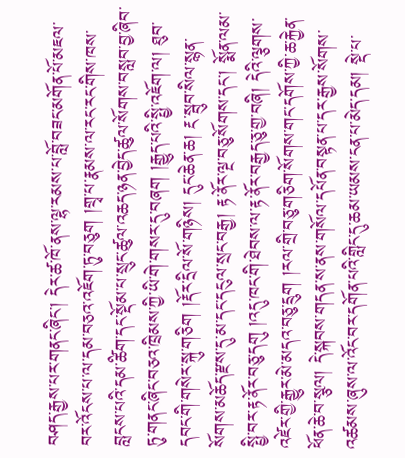བཤད་རྒྱས་པར་གནང་ཞིང་། དེར་ཚ་ཁོ་ནས་ལྷ་རམས་པ་བློ་བཟང་མགོན་པོ་མཇལ་བར་འོངས་པ་ལ་དམ་བཅའ་འཇོག་ཏུ་བཅུག །གྲྭ་པ་རྣམས་ལ་རང་རང་གིས་ཁས་བླངས་པའི་དམ་ཚིག་དང་སྡོམ་པ་སྲུང་ཚུལ་འཆད་ཉན་བྱེད་ཚུལ་སོགས་བསླབ་བྱ་ཞིབ་ཏུ་གནང་ཞིང་བཅའ་ཁྲིམས་ཀྱི་ཡི་གེ་གསར་དུ་བཞག །རྒྱུད་པའི་སྤྱི་འཇོག་ལ། ཐུབ་དབང་གི་གསེར་སྐུ་གཅིག །རྡོར་དྲིལ་སོ་གཉིས། དུང་ཆེན་ཆ། རྔ་སྦུབ་སིལ་སྙན་སོགས་མཆོད་རྫས་དུ་མ་དང་དངུལ་སྲང་བརྒྱ། རྟ་ནོར་ལྔ་བཅུ་སོགས་དང་། སྨོན་ལམ་སྤྱི་བར་རྟ་ནོར་བཅུ་དགུ །འདུ་ཁང་གི་ཐེབས་ལ་རྟ་ནོར་བརྒྱད་ཅུ་གྱ་བཞི། དེའི་ལྕགས་འཛེར་གྱི་རྒྱུར་མེ་མདའ་བཅུ་དྲུག །རལ་གྲི་བཅུ་གཅིག་སོགས་གང་དགོས་ཀྱི་ཆ་རྐྱེན་ཕོན་ཆེ་བ་སྩལ། དེ་སྐབས་གདན་ས་ནས་གསོལ་དཔོན་བསྟན་པ་དར་རྒྱས་སོགས་འཚམས་ཞུས་ལ་འོང་བར་དགོན་པའི་གླིང་དུ་ཆམ་ཡམས་ངན་པ་མེད་དམ། སྡེ་པ་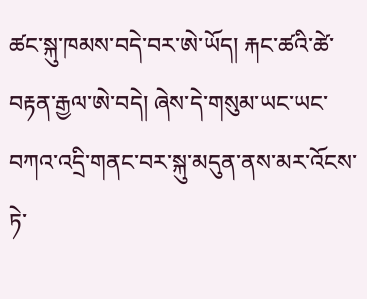ཚང་སྐུ་ཁམས་བདེ་བར་ཨེ་ཡོད། རྐང་ཚའི་ཚེ་བརྟན་རྒྱལ་ཨེ་བདེ། ཞེས་དེ་གསུམ་ཡང་ཡང་བཀའ་འདྲི་གནང་བར་སྐུ་མདུན་ནས་མར་འོངས་ཏེ་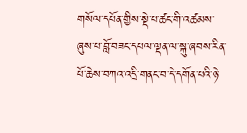གསོལ་དཔོན་གྱིས་སྡེ་པ་ཚང་གི་འཚམས་ཞུས་པ་བློ་བཟང་དཔལ་ལྡན་ལ་སྐུ་ཞབས་རིན་པོ་ཆེས་བཀའ་འདྲི་གནང་བ་དེ་དགོན་པའི་ཉེ་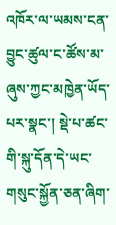འཁོར་ལ་ཡམས་ངན་བྱུང་ཚུལ་ང་ཚོས་མ་ཞུས་ཀྱང་མཁྱེན་ཡོད་པར་སྣང་། སྡེ་པ་ཚང་གི་སྐུ་དོན་དེ་ཡང་གསུང་སྐྱོན་ཅན་ཞིག་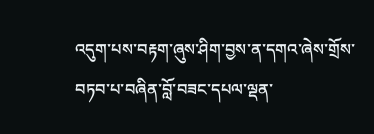འདུག་པས་བརྟག་ཞུས་ཤིག་བྱས་ན་དགའ་ཞེས་གྲོས་བཏབ་པ་བཞིན་བློ་བཟང་དཔལ་ལྡན་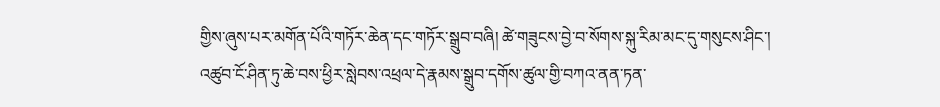གྱིས་ཞུས་པར་མགོན་པོའི་གཏོར་ཆེན་དང་གཏོར་སྒྲུབ་བཞི། ཚེ་གཟུངས་བྱེ་བ་སོགས་སྐུ་རིམ་མང་དུ་གསུངས་ཤིང་། འཚུབ་ངོ་ཤིན་ཏུ་ཆེ་བས་ཕྱིར་སླེབས་འཕྲལ་དེ་རྣམས་སྒྲུབ་དགོས་ཚུལ་གྱི་བཀའ་ནན་ཏན་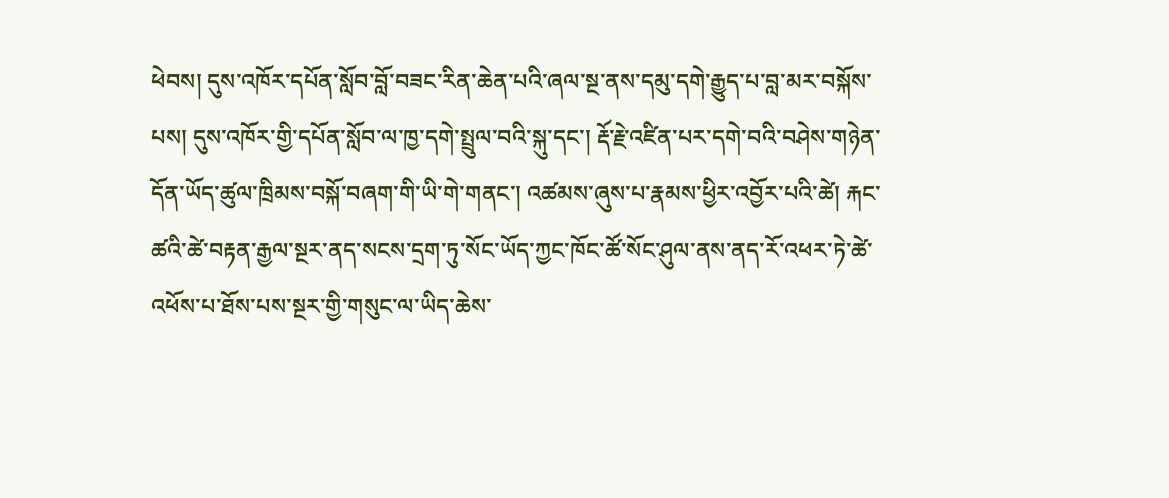ཕེབས། དུས་འཁོར་དཔོན་སློབ་བློ་བཟང་རིན་ཆེན་པའི་ཞལ་སྔ་ནས་དམུ་དགེ་རྒྱུད་པ་བླ་མར་བསྐོས་པས། དུས་འཁོར་གྱི་དཔོན་སློབ་ལ་ཁྱ་དགེ་སྤྲུལ་བའི་སྐུ་དང་། རྡོ་རྗེ་འཛིན་པར་དགེ་བའི་བཤེས་གཉེན་དོན་ཡོད་ཚུལ་ཁྲིམས་བསྐོ་བཞག་གི་ཡི་གེ་གནང་། འཚམས་ཞུས་པ་རྣམས་ཕྱིར་འབྱོར་པའི་ཚེ། རྐང་ཚའི་ཚེ་བརྟན་རྒྱལ་སྔར་ནད་སངས་དྲག་ཏུ་སོང་ཡོད་ཀྱང་ཁོང་ཚོ་སོང་ཤུལ་ནས་ནད་རོ་འཕར་ཏེ་ཚེ་འཕོས་པ་ཐོས་པས་སྔར་གྱི་གསུང་ལ་ཡིད་ཆེས་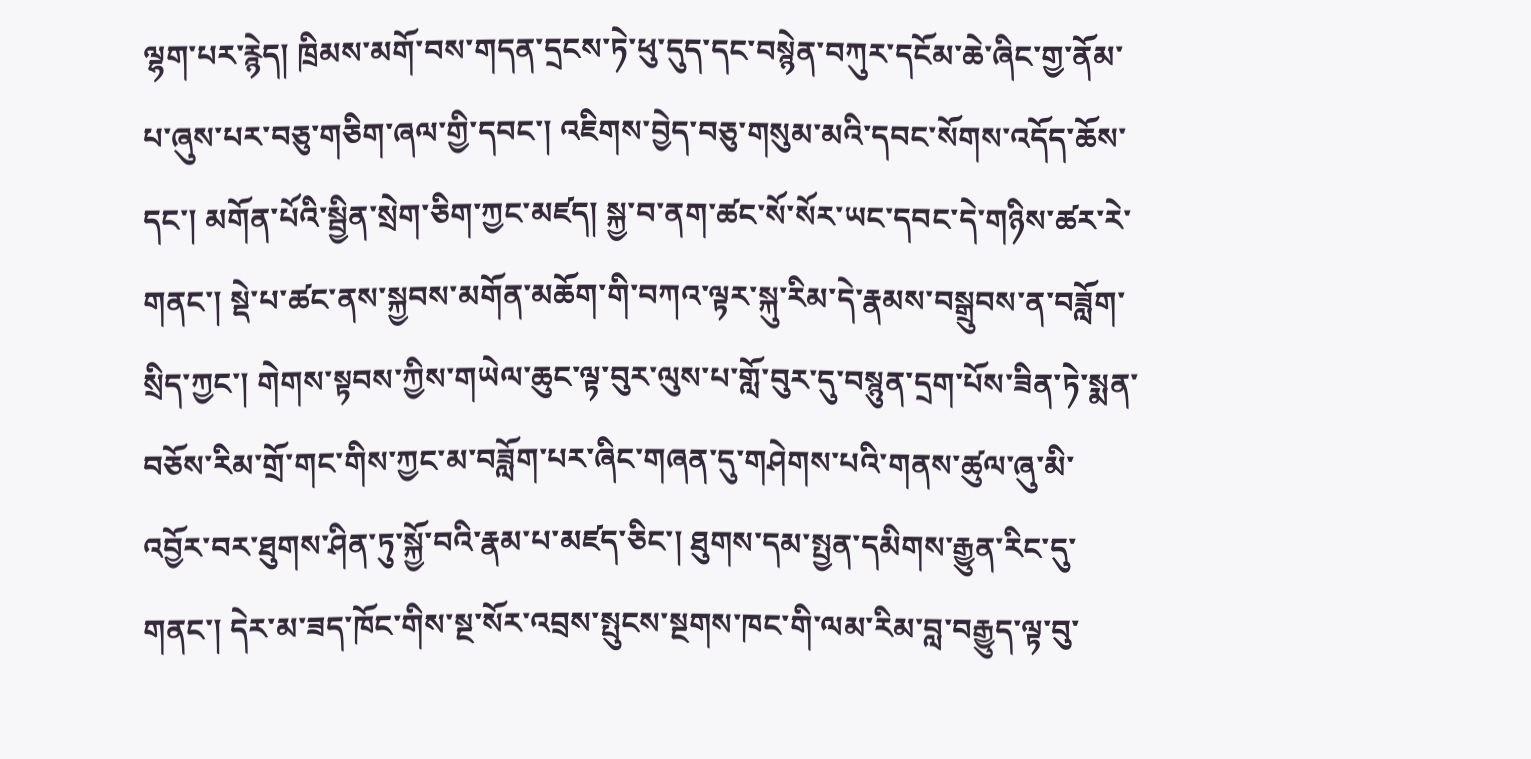ལྷག་པར་རྙེད། ཁྲིམས་མགོ་བས་གདན་དྲངས་ཏེ་ཕུ་དུད་དང་བསྙེན་བཀུར་དངོམ་ཆེ་ཞིང་གྱ་ནོམ་པ་ཞུས་པར་བཅུ་གཅིག་ཞལ་གྱི་དབང་། འཇིགས་བྱེད་བཅུ་གསུམ་མའི་དབང་སོགས་འདོད་ཆོས་དང་། མགོན་པོའི་སྦྱིན་སྲེག་ཅིག་ཀྱང་མཛད། སྐྱ་བ་ནག་ཚང་སོ་སོར་ཡང་དབང་དེ་གཉིས་ཚར་རེ་གནང་། སྡེ་པ་ཚང་ནས་སྐྱབས་མགོན་མཆོག་གི་བཀའ་ལྟར་སྐུ་རིམ་དེ་རྣམས་བསྒྲུབས་ན་བཟློག་སྲིད་ཀྱང་། གེགས་སྟབས་ཀྱིས་གཡེལ་ཆུང་ལྟ་བུར་ལུས་པ་གློ་བུར་དུ་བསྙུན་དྲག་པོས་ཟིན་ཏེ་སྨན་བཅོས་རིམ་གྲོ་གང་གིས་ཀྱང་མ་བཟློག་པར་ཞིང་གཞན་དུ་གཤེགས་པའི་གནས་ཚུལ་ཞུ་མི་འབྱོར་བར་ཐུགས་ཤིན་ཏུ་སྐྱོ་བའི་རྣམ་པ་མཛད་ཅིང་། ཐུགས་དམ་སྤྱན་དམིགས་རྒྱུན་རིང་དུ་གནང་། དེར་མ་ཟད་ཁོང་གིས་སྔ་སོར་འབྲས་སྤུངས་སྔགས་ཁང་གི་ལམ་རིམ་བླ་བརྒྱུད་ལྟ་བུ་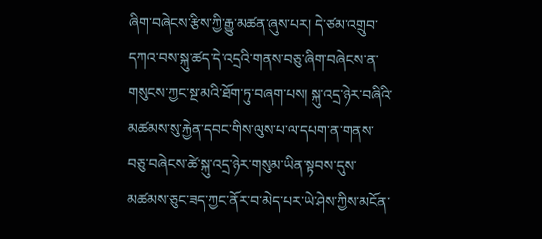ཞིག་བཞེངས་རྩིས་ཀྱི་རྒྱུ་མཚན་ཞུས་པར། དེ་ཙམ་འགྲུབ་དཀའ་བས་སྐུ་ཚད་དེ་འདྲའི་གནས་བཅུ་ཞིག་བཞེངས་ན་གསུངས་ཀྱང་སྔ་མའི་ཐོག་ཏུ་བཞག་པས། སྐུ་འདྲ་ཉེར་བཞིའི་མཚམས་སུ་རྐྱེན་དབང་གིས་ལུས་པ་ལ་དཔག་ན་གནས་བཅུ་བཞེངས་ཚེ་སྐུ་འདྲ་ཉེར་གསུམ་ཡིན་སྟབས་དུས་མཚམས་ཅུང་ཟད་ཀྱང་ནོར་བ་མེད་པར་ཡེ་ཤེས་ཀྱིས་མངོན་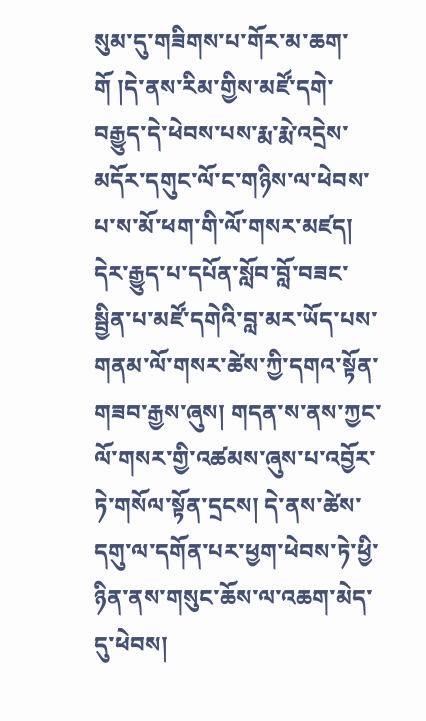སུམ་དུ་གཟིགས་པ་གོར་མ་ཆག་གོ །དེ་ནས་རིམ་གྱིས་མཛོ་དགེ་བརྒྱུད་དེ་ཕེབས་པས་རྨ་རྨེ་འདྲེས་མདོར་དགུང་ལོ་ང་གཉིས་ལ་ཕེབས་པ་ས་མོ་ཕག་གི་ལོ་གསར་མཛད། དེར་རྒྱུད་པ་དཔོན་སློབ་བློ་བཟང་སྦྱིན་པ་མཛོ་དགེའི་བླ་མར་ཡོད་པས་གནམ་ལོ་གསར་ཚེས་ཀྱི་དགའ་སྟོན་གཟབ་རྒྱས་ཞུས། གདན་ས་ནས་ཀྱང་ལོ་གསར་གྱི་འཚམས་ཞུས་པ་འབྱོར་ཏེ་གསོལ་སྟོན་དྲངས། དེ་ནས་ཚེས་དགུ་ལ་དགོན་པར་ཕྱག་ཕེབས་ཏེ་ཕྱི་ཉིན་ནས་གསུང་ཆོས་ལ་འཆག་མེད་དུ་ཕེབས།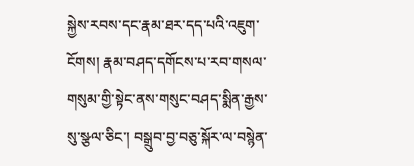སྐྱེས་རབས་དང་རྣམ་ཐར་དད་པའི་འཇུག་ངོགས། རྣམ་བཤད་དགོངས་པ་རབ་གསལ་གསུམ་གྱི་སྟེང་ནས་གསུང་བཤད་སྨིན་རྒྱས་སུ་སྩལ་ཅིང་། བསྒྲུབ་བྱ་བཅུ་སྐོར་ལ་བསྙེན་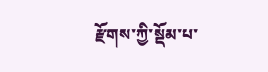རྫོགས་ཀྱི་སྡོམ་པ་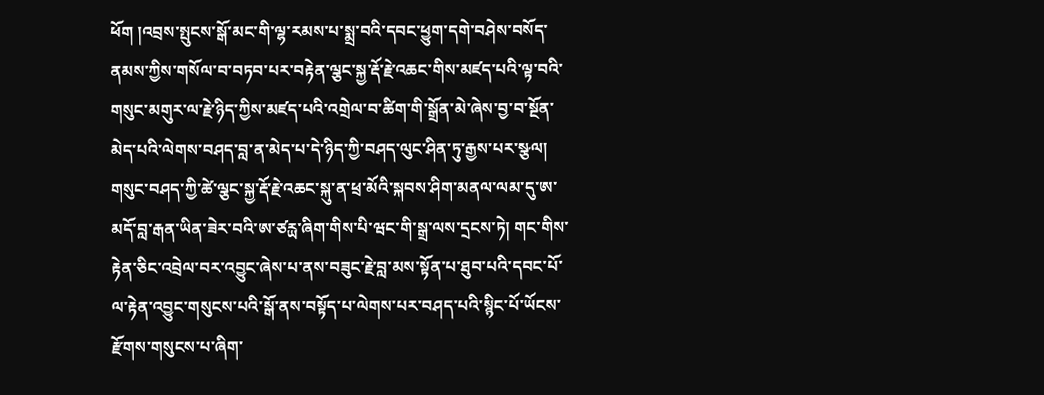ཕོག །འབྲས་སྤུངས་སྒོ་མང་གི་ལྷ་རམས་པ་སྨྲ་བའི་དབང་ཕྱུག་དགེ་བཤེས་བསོད་ནམས་ཀྱིས་གསོལ་བ་བཏབ་པར་བརྟེན་ལྕང་སྐྱ་རྡོ་རྗེ་འཆང་གིས་མཛད་པའི་ལྟ་བའི་གསུང་མགུར་ལ་རྗེ་ཉིད་ཀྱིས་མཛད་པའི་འགྲེལ་བ་ཚིག་གི་སྒྲོན་མེ་ཞེས་བྱ་བ་སྔོན་མེད་པའི་ལེགས་བཤད་བླ་ན་མེད་པ་དེ་ཉིད་ཀྱི་བཤད་ལུང་ཤིན་ཏུ་རྒྱས་པར་སྩལ། གསུང་བཤད་ཀྱི་ཚེ་ལྕང་སྐྱ་རྡོ་རྗེ་འཆང་སྐུ་ན་ཕྲ་མོའི་སྐབས་ཤིག་མནལ་ལམ་དུ་ཨ་མདོ་བླ་རྒན་ཡིན་ཟེར་བའི་ཨ་ཙརྻ་ཞིག་གིས་པི་ཝང་གི་སྒྲ་ལས་དྲངས་ཏེ། གང་གིས་རྟེན་ཅིང་འབྲེལ་བར་འབྱུང་ཞེས་པ་ནས་བཟུང་རྗེ་བླ་མས་སྟོན་པ་ཐུབ་པའི་དབང་པོ་ལ་རྟེན་འབྱུང་གསུངས་པའི་སྒོ་ནས་བསྟོད་པ་ལེགས་པར་བཤད་པའི་སྙིང་པོ་ཡོངས་རྫོགས་གསུངས་པ་ཞིག་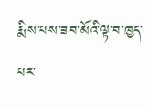རྨིས་པས་ཟབ་མོའི་ལྟ་བ་ཁྱད་པར་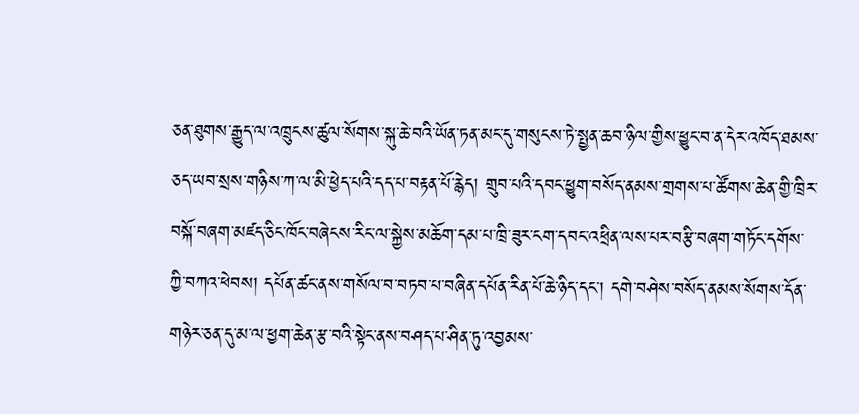ཅན་ཐུགས་རྒྱུད་ལ་འཁྲུངས་ཚུལ་སོགས་སྐུ་ཆེ་བའི་ཡོན་ཏན་མང་དུ་གསུངས་ཏེ་སྤྱན་ཆབ་ཉིལ་གྱིས་ཕྱུང་བ་ན་དེར་འཁོད་ཐམས་ཅད་ཡབ་སྲས་གཉིས་ཀ་ལ་མི་ཕྱེད་པའི་དད་པ་བརྟན་པོ་རྙེད། གྲུབ་པའི་དབང་ཕྱུག་བསོད་ནམས་གྲགས་པ་ཚོགས་ཆེན་གྱི་ཁྲིར་བསྐོ་བཞག་མཛད་ཅིང་ཁོང་བཞེངས་རིང་ལ་སྐྱེས་མཆོག་དམ་པ་ཁྲི་ཟུར་ངག་དབང་འཕྲིན་ལས་པར་བརྩི་བཞག་གཏོང་དགོས་ཀྱི་བཀའ་ཕེབས། དཔོན་ཚང་ནས་གསོལ་བ་བཏབ་པ་བཞིན་དཔོན་རིན་པོ་ཆེ་ཉིད་དང་། དགེ་བཤེས་བསོད་ནམས་སོགས་དོན་གཉེར་ཅན་དུ་མ་ལ་ཕྱག་ཆེན་རྩ་བའི་སྟེང་ནས་བཤད་པ་ཤིན་ཏུ་འབྱམས་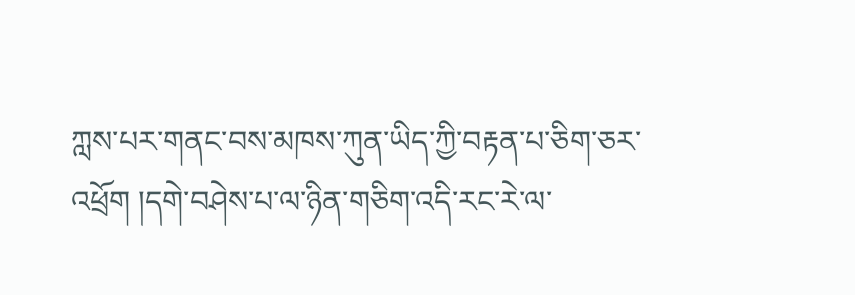ཀླས་པར་གནང་བས་མཁས་ཀུན་ཡིད་ཀྱི་བརྟན་པ་ཅིག་ཅར་འཕྲོག །དགེ་བཤེས་པ་ལ་ཉིན་གཅིག་འདི་རང་རེ་ལ་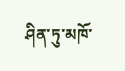ཤིན་ཏུ་མཁོ་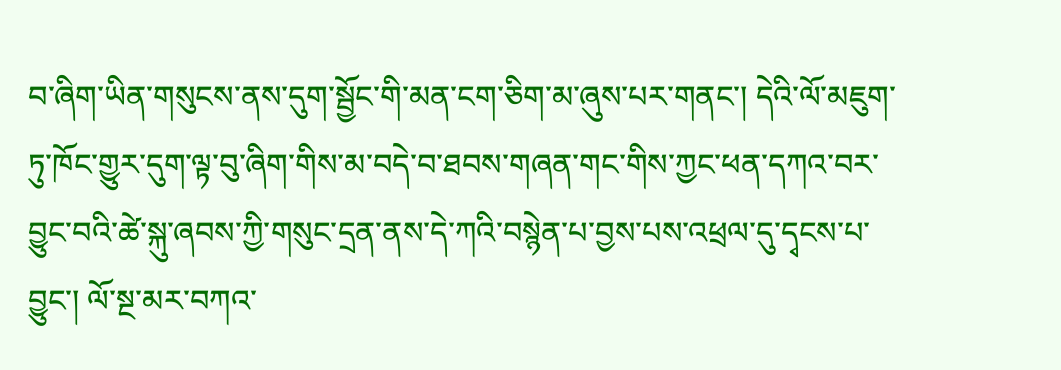བ་ཞིག་ཡིན་གསུངས་ནས་དུག་སྦྱོང་གི་མན་ངག་ཅིག་མ་ཞུས་པར་གནང་། དེའི་ལོ་མཇུག་ཏུ་ཁོང་གྱུར་དུག་ལྟ་བུ་ཞིག་གིས་མ་བདེ་བ་ཐབས་གཞན་གང་གིས་ཀྱང་ཕན་དཀའ་བར་བྱུང་བའི་ཚེ་སྐུ་ཞབས་ཀྱི་གསུང་དྲན་ནས་དེ་ཀའི་བསྙེན་པ་བྱས་པས་འཕྲལ་དུ་དྭངས་པ་བྱུང་། ལོ་སྔ་མར་བཀའ་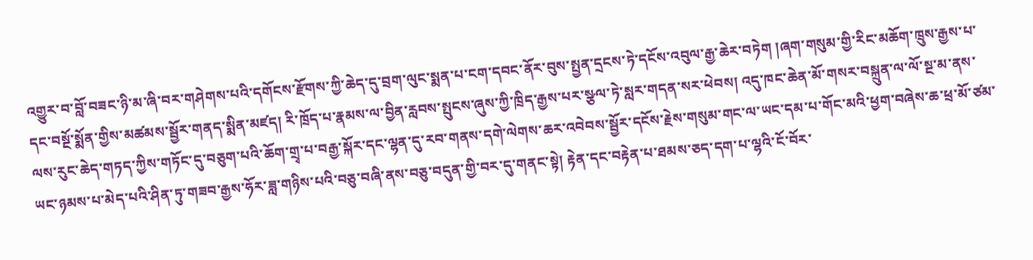འགྱུར་བ་བློ་བཟང་ཉི་མ་ཞི་བར་གཤེགས་པའི་དགོངས་རྫོགས་ཀྱི་ཆེད་དུ་བྲག་ལུང་སྨན་པ་ངག་དབང་ནོར་བུས་སྤྱན་དྲངས་ཏེ་དངོས་འབུལ་རྒྱ་ཆེར་བཏེག །ཞག་གསུམ་གྱི་རིང་མཆོག་ཁྲུས་རྒྱས་པ་དང་བསྔོ་སྨོན་གྱིས་མཚམས་སྦྱོར་གནད་སྨིན་མཛད། རི་ཁྲོད་པ་རྣམས་ལ་བྱིན་རླབས་སྤུངས་ཞུས་ཀྱི་ཁྲིད་རྒྱས་པར་སྩལ་ཏེ་སླར་གདན་སར་ཕེབས། འདུ་ཁང་ཆེན་མོ་གསར་བསྐྲུན་ལ་ལོ་སྔ་མ་ནས་ལས་རུང་ཆེད་གཏད་ཀྱིས་གཏོང་དུ་བཅུག་པའི་ཆོག་གྲྭ་པ་བརྒྱ་སྐོར་དང་ལྷན་དུ་རབ་གནས་དགེ་ལེགས་ཆར་འབེབས་སྦྱོར་དངོས་རྗེས་གསུམ་གང་ལ་ཡང་དམ་པ་གོང་མའི་ཕྱག་བཞེས་ཆ་ཕྲ་མོ་ཙམ་ཡང་ཉམས་པ་མེད་པའི་ཤིན་ཏུ་གཟབ་རྒྱས་ཧོར་ཟླ་གཉིས་པའི་བཅུ་བཞི་ནས་བཅུ་བདུན་གྱི་བར་དུ་གནང་སྟེ། རྟེན་དང་བརྟེན་པ་ཐམས་ཅད་དག་པ་ལྷའི་ངོ་བོར་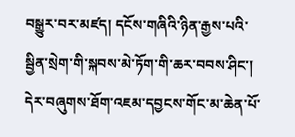བསྒྱུར་བར་མཛད། དངོས་གཞིའི་ཉིན་རྒྱས་པའི་སྦྱིན་སྲེག་གི་སྐབས་མེ་ཏོག་གི་ཆར་བབས་ཤིང་། དེར་བཞུགས་ཐོག་འཇམ་དབྱངས་གོང་མ་ཆེན་པོ་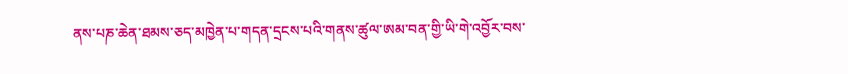ནས་པཎ་ཆེན་ཐམས་ཅད་མཁྱེན་པ་གདན་དྲངས་པའི་གནས་ཚུལ་ཨམ་བན་གྱི་ཡི་གེ་འབྱོར་བས་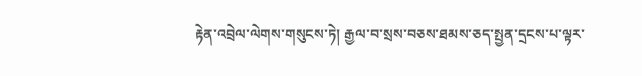རྟེན་འབྲེལ་ལེགས་གསུངས་ཏེ། རྒྱལ་བ་སྲས་བཅས་ཐམས་ཅད་སྤྱན་དྲངས་པ་ལྟར་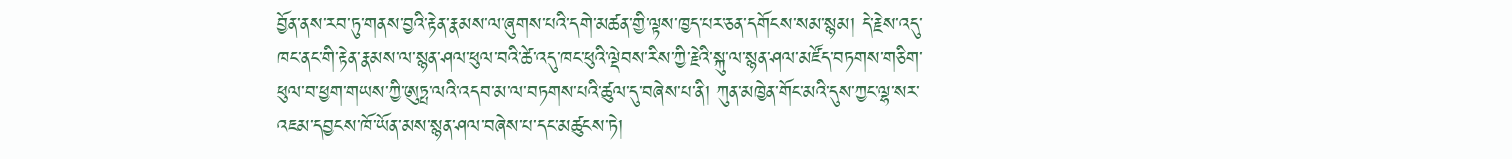བྱོན་ནས་རབ་ཏུ་གནས་བྱའི་རྟེན་རྣམས་ལ་ཞུགས་པའི་དགེ་མཚན་གྱི་ལྟས་ཁྱད་པར་ཅན་དགོངས་སམ་སྙམ། དེ་རྗེས་འདུ་ཁང་ནང་གི་རྟེན་རྣམས་ལ་སྙན་ཤལ་ཕུལ་བའི་ཚེ་འདུ་ཁང་ཕུའི་ལྡེབས་རིས་ཀྱི་རྗེའི་སྐུ་ལ་སྙན་ཤལ་མཛོད་བཏགས་གཅིག་ཕུལ་བ་ཕྱག་གཡས་ཀྱི་ཨུཏྤ་ལའི་འདབ་མ་ལ་བཏགས་པའི་ཚུལ་དུ་བཞེས་པ་ནི། ཀུན་མཁྱེན་གོང་མའི་དུས་ཀྱང་ལྷ་སར་འཇམ་དབྱངས་ཁོ་ཡོན་མས་སྙན་ཤལ་བཞེས་པ་དང་མཚུངས་ཏེ།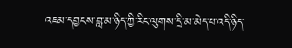འཇམ་དབྱངས་བླ་མ་ཉིད་ཀྱི་རིང་ལུགས་དྲི་མ་མེད་པ་འདི་ཉིད་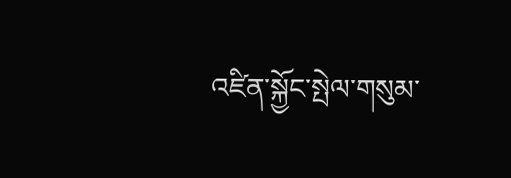འཛིན་སྐྱོང་སྤེལ་གསུམ་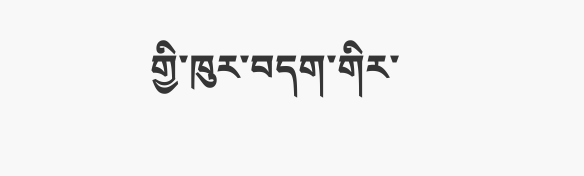གྱི་ཁུར་བདག་གིར་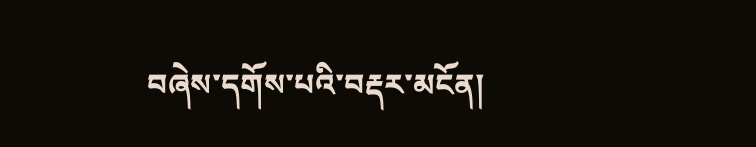བཞེས་དགོས་པའི་བརྡར་མངོན།